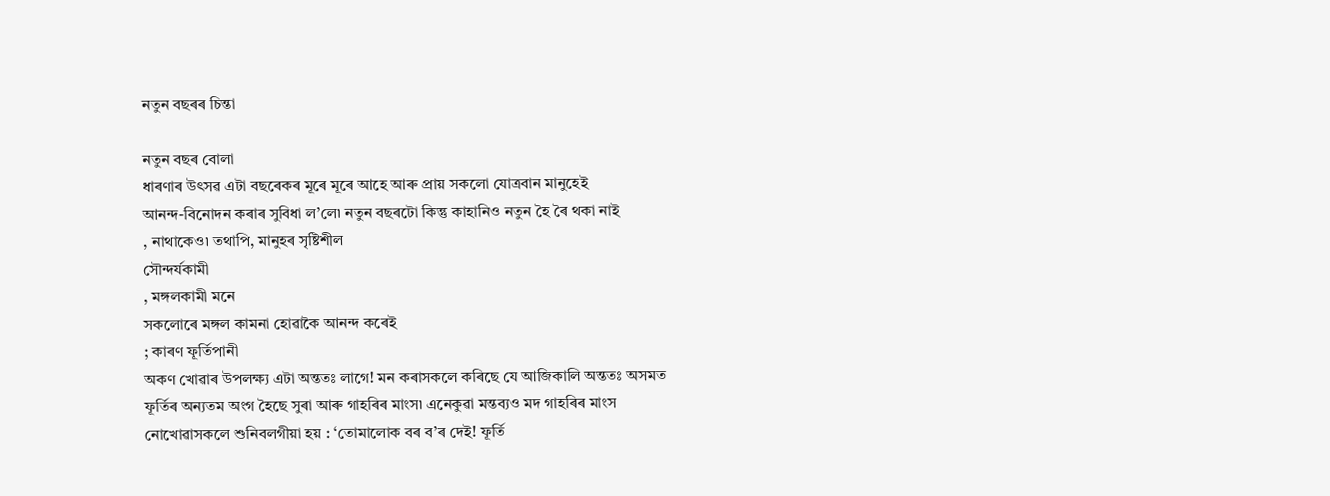নতুন বছৰৰ চিন্তা

নতুন বছৰ বোলা
ধাৰণাৰ উৎসৱ এটা বছৰেকৰ মূৰে মূৰে আহে আৰু প্ৰায় সকলো যোত্ৰবান মানুহেই
আনন্দ-বিনোদন কৰাৰ সুবিধা ল’লে৷ নতুন বছৰটো কিন্তু কাহানিও নতুন হৈ ৰৈ থকা নাই
, নাথাকেও৷ তথাপি, মানুহৰ সৃষ্টিশীল
সৌন্দৰ্যকামী
, মঙ্গলকামী মনে
সকলোৰে মঙ্গল কামনা হোৱাকৈ আনন্দ কৰেই
; কাৰণ ফূৰ্তিপানী
অকণ খোৱাৰ উপলক্ষ্য এটা অন্ততঃ লাগে! মন কৰাসকলে কৰিছে যে আজিকালি অন্ততঃ অসমত
ফূৰ্তিৰ অন্যতম অংগ হৈছে সুৰা আৰু গাহৰিৰ মাংস৷ এনেকুৱা মন্তব্যও মদ গাহৰিৰ মাংস
নোখোৱাসকলে শুনিবলগীয়া হয় : ‘তোমালোক বৰ ব’ৰ দেই! ফূৰ্তি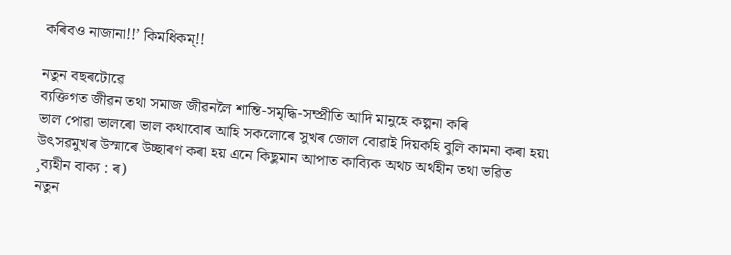কৰিবও নাজানা!!’ কিমধিকম্‌!!

নতুন বছৰটোৱে
ব্যক্তিগত জীৱন তথা সমাজ জীৱনলৈ শান্তি-সমৃদ্ধি-সম্প্ৰীতি আদি মানুহে কল্পনা কৰি
ভাল পোৱা ভালৰো ভাল কথাবোৰ আহি সকলোৰে সুখৰ জোল বোৱাই দিয়কহি বুলি কামনা কৰা হয়৷
উৎসৱমুখৰ উস্মাৰে উচ্ছাৰণ কৰা হয় এনে কিছুমান আপাত কাব্যিক অথচ অৰ্থহীন তথা ভৱিত
¸ব্যহীন বাক্য : ৰ)
নতুন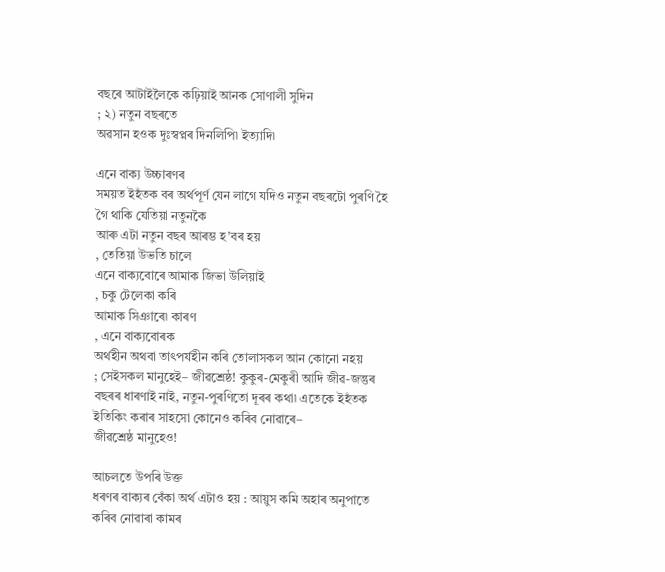বছৰে আটাইলৈকে কঢ়িয়াই আনক সোণালী সুদিন
; ২) নতুন বছৰতে
অৱসান হওক দুঃস্বপ্নৰ দিনলিপি৷ ইত্যাদি৷

এনে বাক্য উচ্চাৰণৰ
সময়ত ইহঁতক বৰ অৰ্থপূৰ্ণ যেন লাগে যদিও নতুন বছৰটো পুৰণি হৈ গৈ থাকি যেতিয়া নতুনকৈ
আৰু এটা নতুন বছৰ আৰম্ভ হ’বৰ হয়
, তেতিয়া উভতি চালে
এনে বাক্যবোৰে আমাক জিভা উলিয়াই
, চকু টেলেকা কৰি
আমাক সিঞাৰে৷ কাৰণ
, এনে বাক্যবোৰক
অৰ্থহীন অথবা তাৎপৰ্যহীন কৰি তোলাসকল আন কোনো নহয়
; সেইসকল মানুহেই– জীৱশ্ৰেষ্ঠ! কুকুৰ-মেকুৰী আদি জীৱ-জন্তুৰ বছৰৰ ধাৰণাই নাই, নতুন-পুৰণিতো দূৰৰ কথা৷ এতেকে ইহঁতক ইতিকিং কৰাৰ সাহসো কোনেও কৰিব নোৱাৰে–
জীৱশ্ৰেষ্ঠ মানুহেও!

আচলতে উপৰি উক্ত
ধৰণৰ বাক্যৰ বেঁকা অৰ্থ এটাও হয় : আয়ুস কমি অহাৰ অনুপাতে কৰিব নোৱাৰা কামৰ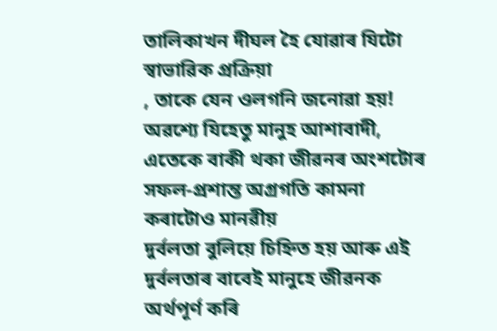তালিকাখন দীঘল হৈ যোৱাৰ যিটো স্বাভাৱিক প্ৰক্ৰিয়া
, তাকে যেন ওলগনি জনোৱা হয়! অৱশ্যে যিহেতু মানুহ আশাবাদী, এতেকে বাকী থকা জীৱনৰ অংশটোৰ সফল-প্ৰশান্ত অগ্ৰগতি কামনা কৰাটোও মানৱীয়
দুৰ্বলতা বুলিয়ে চিহ্নিত হয় আৰু এই দুৰ্বলতাৰ বাবেই মানুহে জীৱনক অৰ্থপূৰ্ণ কৰি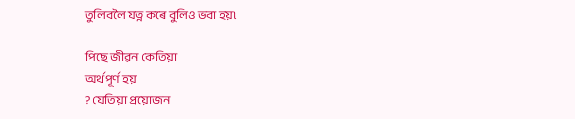তুলিবলৈ যত্ন কৰে বুলিও ভবা হয়৷

পিছে জীৱন কেতিয়া
অৰ্থপূৰ্ণ হয়
? যেতিয়া প্ৰয়োজন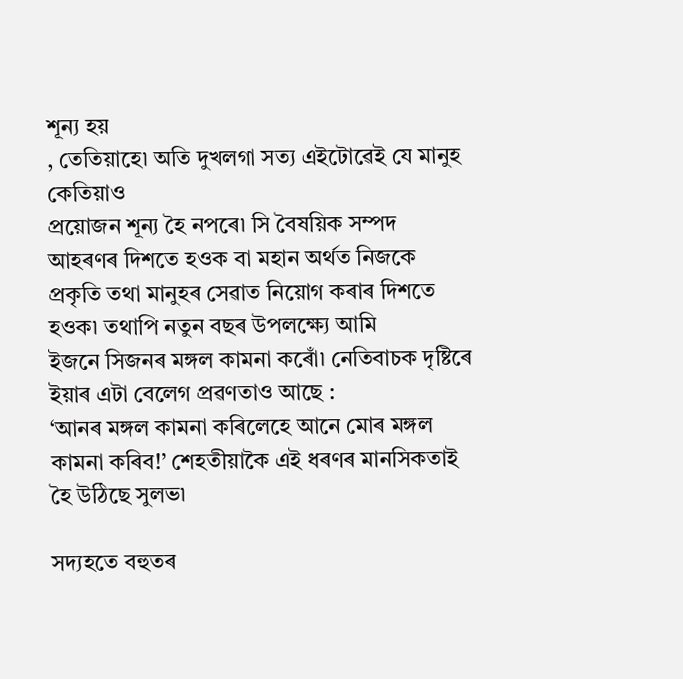শূন্য হয়
, তেতিয়াহে৷ অতি দুখলগা সত্য এইটোৱেই যে মানুহ কেতিয়াও
প্ৰয়োজন শূন্য হৈ নপৰে৷ সি বৈষয়িক সম্পদ আহৰণৰ দিশতে হওক বা মহান অৰ্থত নিজকে
প্ৰকৃতি তথা মানুহৰ সেৱাত নিয়োগ কৰাৰ দিশতে হওক৷ তথাপি নতুন বছৰ উপলক্ষ্যে আমি
ইজনে সিজনৰ মঙ্গল কামনা কৰোঁ৷ নেতিবাচক দৃষ্টিৰে ইয়াৰ এটা বেলেগ প্ৰৱণতাও আছে :
‘আনৰ মঙ্গল কামনা কৰিলেহে আনে মোৰ মঙ্গল কামনা কৰিব!’ শেহতীয়াকৈ এই ধৰণৰ মানসিকতাই
হৈ উঠিছে সুলভ৷

সদ্যহতে বহুতৰ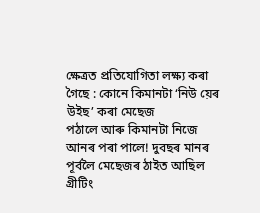ক্ষেত্ৰত প্ৰতিযোগিতা লক্ষ্য কৰা গৈছে : কোনে কিমানটা ‘নিউ য়েৰ উইছ’ কৰা মেছেজ
পঠালে আৰু কিমানটা নিজে আনৰ পৰা পালে! দুবছৰ মানৰ পূৰ্বলৈ মেছেজৰ ঠাইত আছিল
গ্ৰীটিং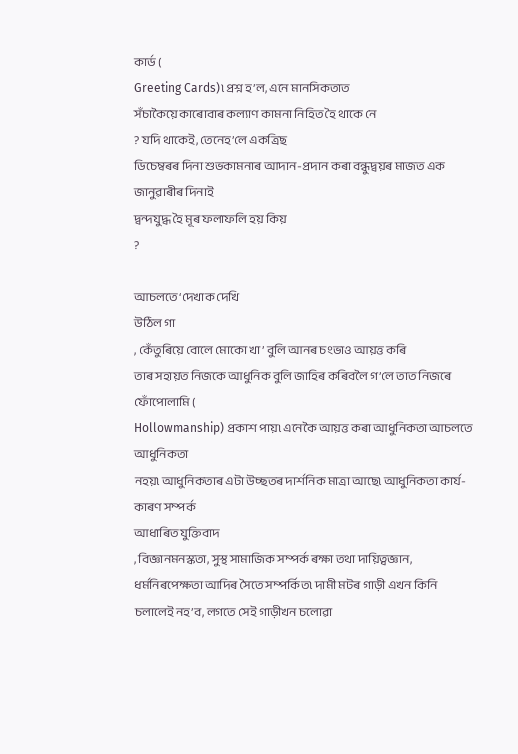কাৰ্ড (
Greeting Cards)৷ প্ৰশ্ন হ’ল, এনে মানসিকতাত
সঁচাকৈয়ে কাৰোবাৰ কল্যাণ কামনা নিহিত হৈ থাকে নে
? যদি থাকেই, তেনেহ’লে একত্ৰিছ
ডিচেম্বৰৰ দিনা শুভকামনাৰ আদান-প্ৰদান কৰা বন্ধুদ্বয়ৰ মাজত এক জানুৱাৰীৰ দিনাই
দ্বন্দযুদ্ধ হৈ মূৰ ফলাফলি হয় কিয়
?

আচলতে ‘দেখাক দেখি
উঠিল গা
, কেঁতুৰিয়ে বোলে মোকো খা’ বুলি আনৰ চংভাও আয়ত্ত কৰি
তাৰ সহায়ত নিজকে আধুনিক বুলি জাহিৰ কৰিবলৈ গ’লে তাত নিজৰে ফোঁপোলামি (
Hollowmanship) প্ৰকাশ পায়৷ এনেকৈ আয়ত্ত কৰা আধুনিকতা আচলতে আধুনিকতা
নহয়৷ আধুনিকতাৰ এটা উচ্ছতৰ দাৰ্শনিক মাত্ৰা আছে৷ আধুনিকতা কাৰ্য-কাৰণ সম্পৰ্ক
আধাৰিত যুক্তিবাদ
, বিজ্ঞানমনস্কতা, সুস্থ সামাজিক সম্পৰ্ক ৰক্ষা তথা দায়িত্বজ্ঞান, ধৰ্মনিৰপেক্ষতা আদিৰ সৈতে সম্পৰ্কিত৷ দামী মটৰ গাড়ী এখন কিনি চলালেই নহ’ব, লগতে সেই গাড়ীখন চলোৱা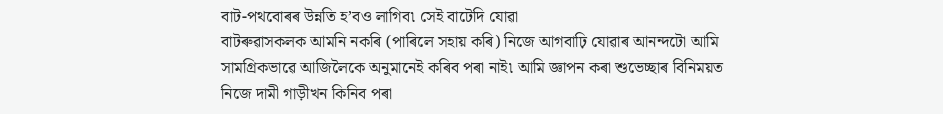বাট-পথবোৰৰ উন্নতি হ’বও লাগিব৷ সেই বাটেদি যোৱা
বাটৰুৱাসকলক আমনি নকৰি (পাৰিলে সহায় কৰি) নিজে আগবাঢ়ি যোৱাৰ আনন্দটো আমি
সামগ্ৰিকভাৱে আজিলৈকে অনুমানেই কৰিব পৰা নাই৷ আমি জ্ঞাপন কৰা শুভেচ্ছাৰ বিনিময়ত
নিজে দামী গাড়ীখন কিনিব পৰা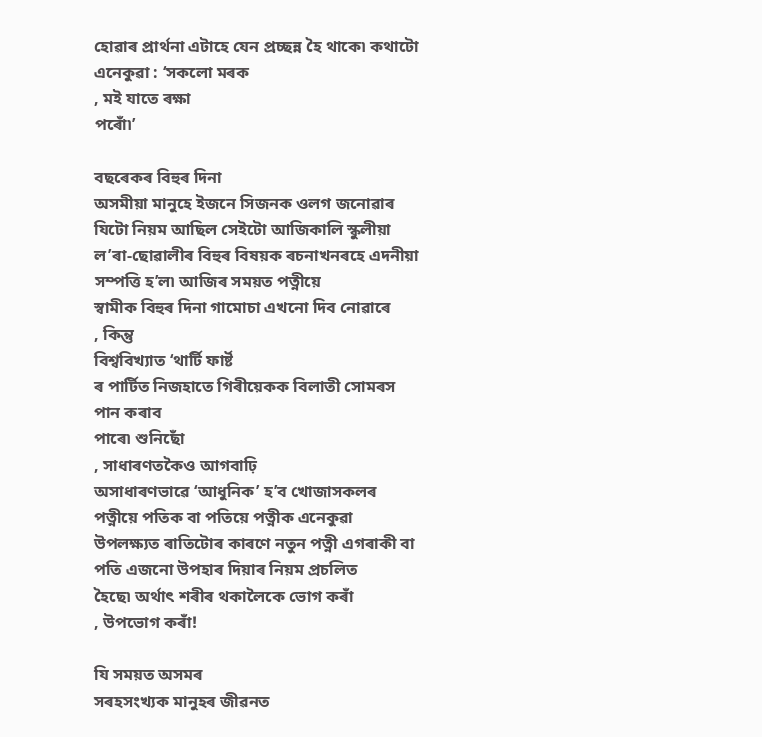হোৱাৰ প্ৰাৰ্থনা এটাহে যেন প্ৰচ্ছন্ন হৈ থাকে৷ কথাটো
এনেকুৱা : ‘সকলো মৰক
, মই যাতে ৰক্ষা
পৰোঁ৷’

বছৰেকৰ বিহুৰ দিনা
অসমীয়া মানুহে ইজনে সিজনক ওলগ জনোৱাৰ যিটো নিয়ম আছিল সেইটো আজিকালি স্কুলীয়া
ল’ৰা-ছোৱালীৰ বিহুৰ বিষয়ক ৰচনাখনৰহে এদনীয়া সম্পত্তি হ’ল৷ আজিৰ সময়ত পত্নীয়ে
স্বামীক বিহুৰ দিনা গামোচা এখনো দিব নোৱাৰে
, কিন্তু
বিশ্ববিখ্যাত ‘থাৰ্টি ফাৰ্ষ্ট
ৰ পাৰ্টিত নিজহাতে গিৰীয়েকক বিলাতী সোমৰস পান কৰাব
পাৰে৷ শুনিছোঁ
, সাধাৰণতকৈও আগবাঢ়ি
অসাধাৰণভাৱে ‘আধুনিক’ হ’ব খোজাসকলৰ পত্নীয়ে পতিক বা পতিয়ে পত্নীক এনেকুৱা
উপলক্ষ্যত ৰাতিটোৰ কাৰণে নতুন পত্নী এগৰাকী বা পতি এজনো উপহাৰ দিয়াৰ নিয়ম প্ৰচলিত
হৈছে৷ অৰ্থাৎ শৰীৰ থকালৈকে ভোগ কৰাঁ
, উপভোগ কৰাঁ!

যি সময়ত অসমৰ
সৰহসংখ্যক মানুহৰ জীৱনত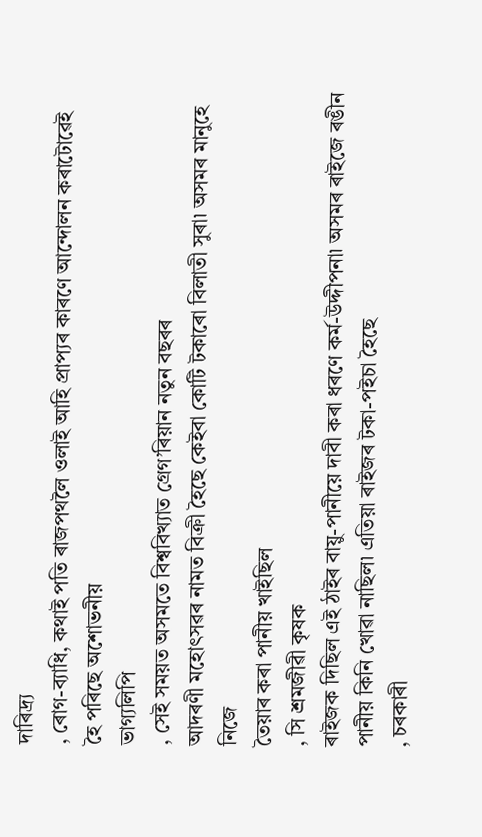দাৰিদ্ৰ্য
, ৰোগ-ব্যাধি, কথাই পতি ৰাজপথলৈ ওলাই আহি প্ৰাপ্যৰ কাৰণে আন্দোলন কৰাটোৱেই হৈ পৰিছে অশোভনীয়
ভাগ্যলিপি
, সেই সময়ত অসমতে বিশ্ববিখ্যাত গ্ৰেগ’ৰিয়ান নতুন বছৰৰ
আদৰণী মহোৎসৱৰ নামত বিক্ৰী হৈছে কেইবা কোটি টকাৰো বিলাতী সুৰা৷ অসমৰ মানুহে নিজে
তৈয়াৰ কৰা পানীয় খাইছিল
, সি শ্ৰমজীৱী কৃষক
ৰাইজক দিছিল এই ঠাইৰ বায়ু-পানীয়ে দাবী কৰা ধৰণে কৰ্ম-উদ্দীপনা৷ অসমৰ ৰাইজে ৰঙীন
পানীয় কিনি খোৱা নাছিল৷ এতিয়া ৰাইজৰ টকা-পইচা হৈছে
, চৰকাৰী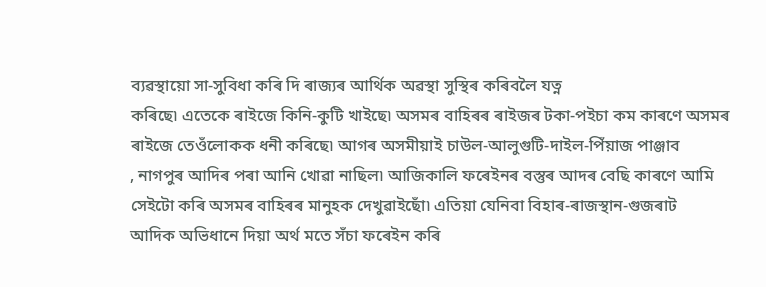ব্যৱস্থায়ো সা-সুবিধা কৰি দি ৰাজ্যৰ আৰ্থিক অৱস্থা সুস্থিৰ কৰিবলৈ যত্ন
কৰিছে৷ এতেকে ৰাইজে কিনি-কুটি খাইছে৷ অসমৰ বাহিৰৰ ৰাইজৰ টকা-পইচা কম কাৰণে অসমৰ
ৰাইজে তেওঁলোকক ধনী কৰিছে৷ আগৰ অসমীয়াই চাউল-আলুগুটি-দাইল-পিঁয়াজ পাঞ্জাব
, নাগপুৰ আদিৰ পৰা আনি খোৱা নাছিল৷ আজিকালি ফৰেইনৰ বস্তুৰ আদৰ বেছি কাৰণে আমি
সেইটো কৰি অসমৰ বাহিৰৰ মানুহক দেখুৱাইছোঁ৷ এতিয়া যেনিবা বিহাৰ-ৰাজস্থান-গুজৰাট
আদিক অভিধানে দিয়া অৰ্থ মতে সঁচা ফৰেইন কৰি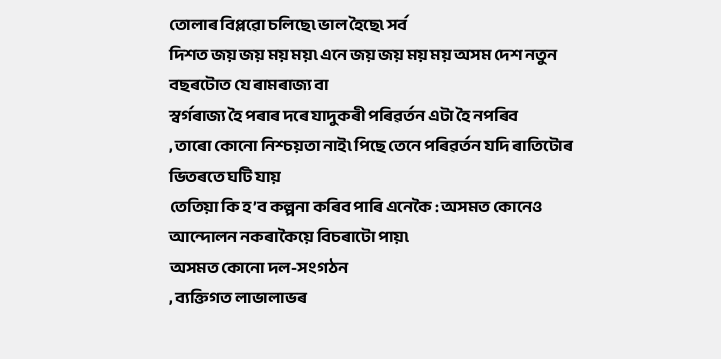তোলাৰ বিপ্লৱো চলিছে৷ ভাল হৈছে৷ সৰ্ব
দিশত জয় জয় ময় ময়৷ এনে জয় জয় ময় ময় অসম দেশ নতুন বছৰটোত যে ৰামৰাজ্য বা
স্বৰ্গৰাজ্য হৈ পৰাৰ দৰে যাদুকৰী পৰিৱৰ্তন এটা হৈ নপৰিব
, তাৰো কোনো নিশ্চয়তা নাই৷ পিছে তেনে পৰিৱৰ্তন যদি ৰাতিটোৰ ভিতৰতে ঘটি যায়
তেতিয়া কি হ’ব কল্পনা কৰিব পাৰি এনেকৈ : অসমত কোনেও আন্দোলন নকৰাকৈয়ে বিচৰাটো পায়৷
অসমত কোনো দল-সংগঠন
, ব্যক্তিগত লাভালাভৰ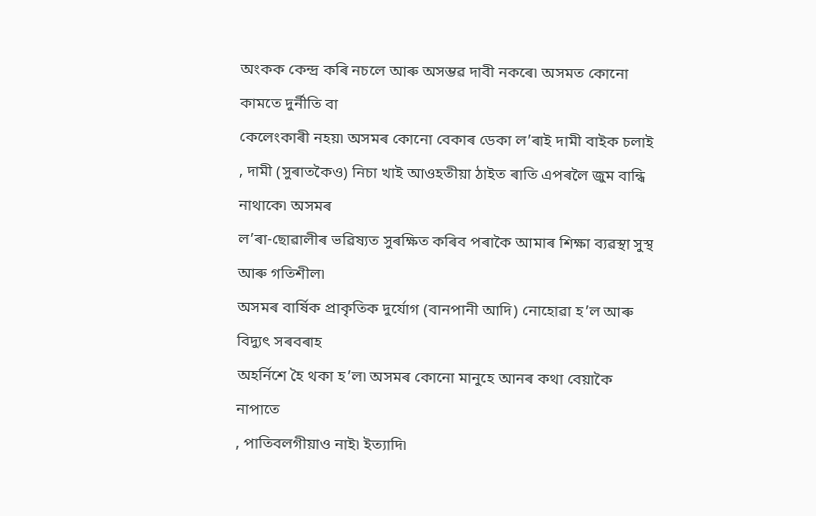অংকক কেন্দ্ৰ কৰি নচলে আৰু অসম্ভৱ দাবী নকৰে৷ অসমত কোনো কামতে দুৰ্নীতি বা
কেলেংকাৰী নহয়৷ অসমৰ কোনো বেকাৰ ডেকা ল’ৰাই দামী বাইক চলাই
, দামী (সুৰাতকৈও) নিচা খাই আওহতীয়া ঠাইত ৰাতি এপৰলৈ জুম বান্ধি নাথাকে৷ অসমৰ
ল’ৰা-ছোৱালীৰ ভৱিষ্যত সুৰক্ষিত কৰিব পৰাকৈ আমাৰ শিক্ষা ব্যৱস্থা সুস্থ আৰু গতিশীল৷
অসমৰ বাৰ্ষিক প্ৰাকৃতিক দুৰ্যোগ (বানপানী আদি) নোহোৱা হ’ল আৰু বিদ্যুৎ সৰবৰাহ
অহৰ্নিশে হৈ থকা হ’ল৷ অসমৰ কোনো মানুহে আনৰ কথা বেয়াকৈ নাপাতে
, পাতিবলগীয়াও নাই৷ ইত্যাদি৷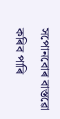সপোনবোৰ বাস্তৱো কৰিব পাৰি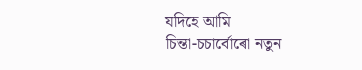যদিহে আমি
চিন্তা-চচাৰ্বোৰো নতুন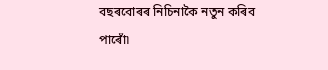বছৰবোৰৰ নিচিনাকৈ নতুন কৰিব পাৰোঁ৷